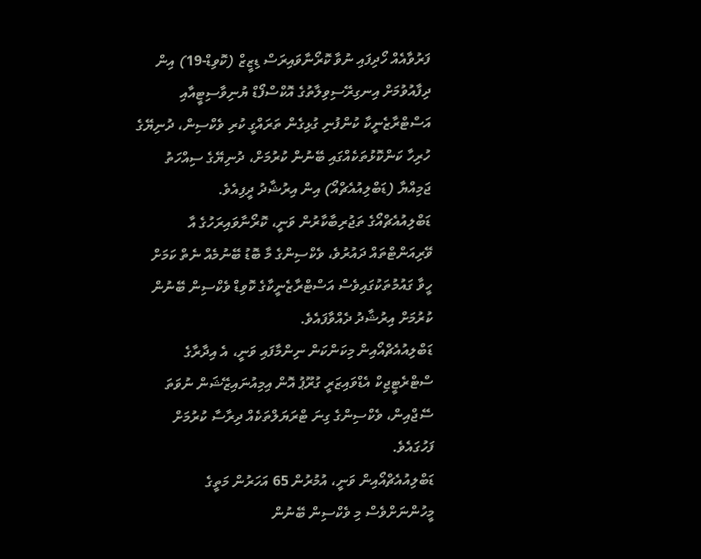ފަރުވާއެއް ހޯދިފައި ނުވާ ކޮރޯނާވައިރަސް ޑިޒީޒް (ކޮވިޑް-19) އިން ދިފާއުވުމަށް އިނގިރޭސިވިލާތުގެ އޮކްސްފޯޑް ޔުނިވާސިޓީއާއި އަސްޓްރާޒެނީކާ ކުންފުނި ގުޅިގެން ތަރައްގީ ކުރި ވެކްސިން، ދުނިޔޭގެ ހުރިހާ ކަންކޮޅުތަކެއްގައި ބޭނުން ކުރުމަށް، ދުނިޔޭގެ ސިއްހަތު ޖަމިއްޔާ (ޑަބްލިއުއެޗްއޯ) އިން އިރުޝާދު ދީފިއެވެ.
ޑަބްލިއުއެޗްއޯގެ ތަޖުރިބާކާރުން ވަނީ، ކޮރޯނާވައިރަހުގެ އާ ވޭރިއަންޓްތައް ދައުރުވެ، ވެކްސިންގެ މާ ބޮޑު ބޭނުމެއް ނެތް ކަމަށް ހީވާ ގައުމުތަކުގައިވެސް އަސްޓްރާޒެނީކާގެ ކޮވިޑް ވެކްސިން ބޭނުން ކުރުމަށް އިރުޝާދު ދެއްވާފައެވެ.
ޑަބްލިއުއެޗްއޯއިން މިކަންކަން ނިންމާފައި ވަނީ، އެ އިދާރާގެ ސްޓްރެޓީޖިކް އެޑްވައިޒަރީ ގުރޫޕު އޮން އިމިއުނައިޒޭޝަން ނުވަތަ ސޭޖްއިން، ވެކްސިންގެ ގިނަ ޓްރަޔަލްތަކެއް ދިރާސާ ކުރުމަށް ފަހުގައެވެ.
ޑަބްލިއުއެޗްއޯއިން ވަނީ، އުމުރުން 65 އަހަރުން މަތީގެ މީހުންނަށްވެސް މި ވެކްސިން ބޭނުން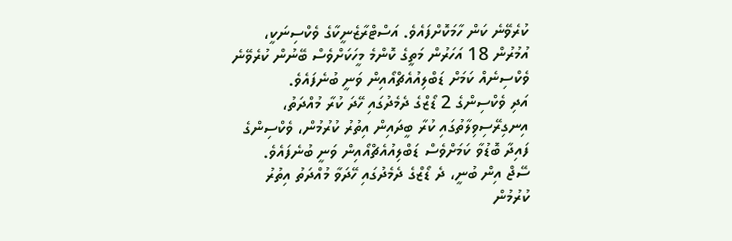ކުރެވޭނެ ކަން ހާމަކޮށްފައެވެ. އަސްޓްރާޒެނީކާގެ ވެކްސިނަކީ، އުމުރުން 18 އަހަރުން މަތީގެ ކޮންމެ މީހަކަށްވެސް ބޭނުން ކުރެވޭނެ ވެކްސިނެއް ކަމަށް ޑަބްލިއުއެޗްއޯއިން ވަނީ ބުނެފައެވެ.
އަދި ވެކްސިންގެ 2 ޑޯޒްގެ ދެމެދުގައި ހޭދަ ކުރާ މުއްދަތު، އިނގިރޭސިވިލާތުގައި ކުރާ ބީދައިން އިތުރު ކުރުމުން، ވެކްސިންގެ ފައިދާ ބޮޑުވާ ކަމަށްވެސް ޑަބްލިއުއެޗްއޯއިން ވަނީ ބުނެފައެވެ.
ސޭޖް އިން ބުނީ، ދެ ޑޯޒްގެ ދެމެދުގައި ހޭދަވާ މުއްދަތު އިތުރު ކުރުމުން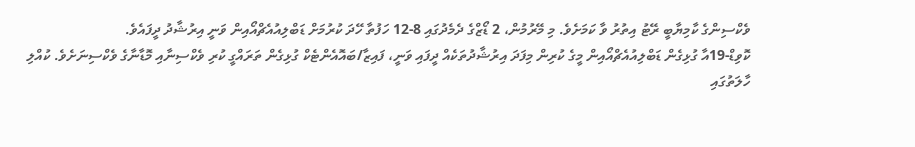ވެކްސިންގެ ކާމިޔާބީ ރޭޓު އިތުރު ވާ ކަމަށެވެ. މި މޭރުމުން، 2 ޑޯޒްގެ ދެމެދުގައި 8-12 ހަފުތާ ހޭދަ ކުރުމަށް ޑަބްލިއުއެޗްއޯއިން ވަނީ އިރުޝާދު ދީފައެވެ.
ކޮވިޑް-19އާ ގުޅިގެން ޑަބްލިއުއެޗްއޯއިން މީގެ ކުރިން މިފަދަ އިރުޝާދުތަކެއް ދީފައި ވަނީ، ފައިޒާ/ބައޮއެންޓެކް ގުޅިގެން ތަރައްގީ ކުރި ވެކްސިނާއި މޮޑާނާގެ ވެކްސިނަށެވެ. ކުއްލި ހާލަތުގައި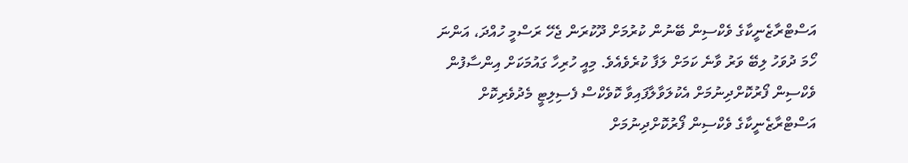އަސްޓްރާޒެނީކާގެ ވެކްސިން ބޭނުން ކުރުމަށް ދޫކުރަން ޖެހޭ ރަސްމީ ހުއްދަ، އަންނަ ހޯމަ ދުވަހު ލިބޭ ވަރު ވާނެ ކަމަށް ލަފާ ކުރެވެއެވެ. މިއީ ހުރިހާ ގައުމަކަށް އިންސާފުން ވެކްސިން ފޯރުކޮށްދިނުމަށް އެކުލަވާލާފައިވާ ކޮވެކްސް ފެސިލިޓީ މެދުވެރިކޮށް އަސްޓްރާޒެނީކާގެ ވެކްސިން ފޯރުކޮށްދިނުމަށް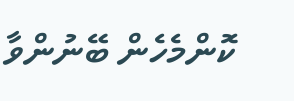ކޮންމެހެން ބޭނުންވާ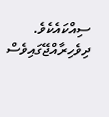ސިއްކައެކެވެ.
ދިވެހިރާއްޖޭގައިވެސް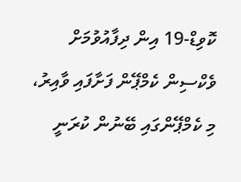ކޮވިޑް-19 އިން ދިފާއުވުމަށް ވެކްސިން ކެމްޕޭން ފަށާފައި ވާއިރު، މި ކެމްޕޭންގައި ބޭނުން ކުރަނީ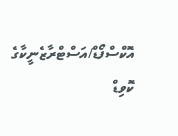އޮކްސްފޯޑް/އަސްޓްރާޒެނީކާގެ ކޮވިޑް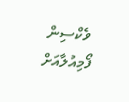ވެކްސިން ފޯމިއުލާއަށް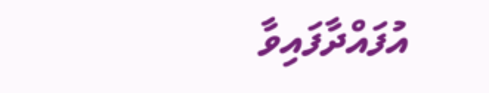އުފައްދާފައިވާ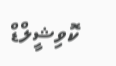ކޮވިޝީލްޑް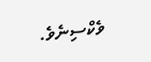ވެކްސިނެވެ.